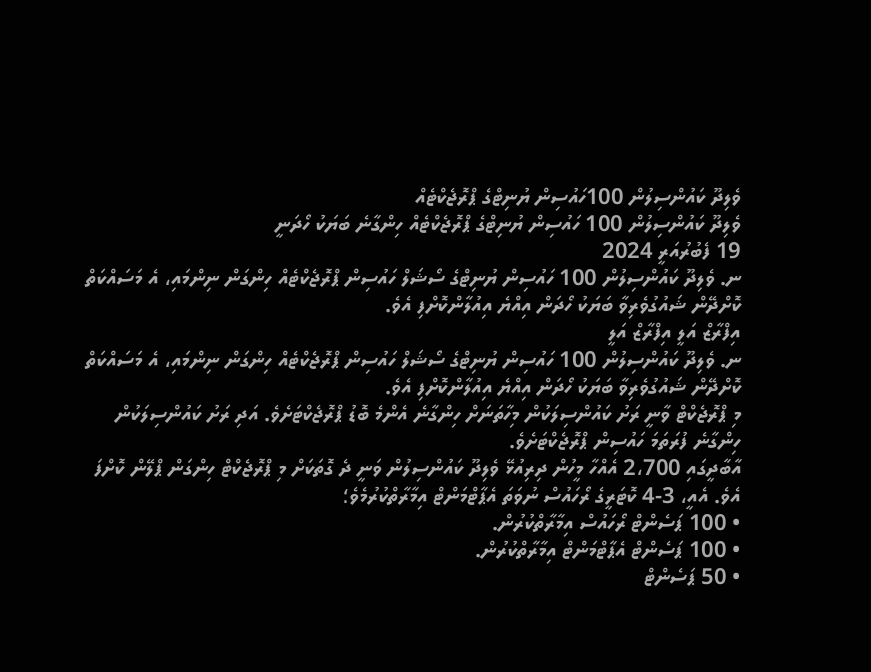ވެލިދޫ ކައުންސިލުން 100ހައުސިން ޔުނިޓްގެ ޕްރޮޖެކްޓެއް
ވެލިދޫ ކައުންސިލުން 100 ހައުސިން ޔުނިޓްގެ ޕްރޮޖެކްޓެއް ހިންގާނެ ބަޔަކު ހޯދަނީ
19 ފެބުރުއަރީ 2024
ނ. ވެލިދޫ ކައުންސިލުން 100 ހައުސިން ޔުނިޓްގެ ސޯޝަލް ހައުސިން ޕްރޮޖެކްޓެއް ހިންގަން ނިންމައި، އެ މަސައްކަތް ކޮށްދޭން ޝައުގުވެރިވާ ބަޔަކު ހޯދަން އިއްޔެ އިއުލާންކޮށްފި އެވެ.
އިފްރާޒް އަލީ އިފްރާޒް އަލީ
ނ. ވެލިދޫ ކައުންސިލުން 100 ހައުސިން ޔުނިޓްގެ ސޯޝަލް ހައުސިން ޕްރޮޖެކްޓެއް ހިންގަން ނިންމައި، އެ މަސައްކަތް ކޮށްދޭން ޝައުގުވެރިވާ ބަޔަކު ހޯދަން އިއްޔެ އިއުލާންކޮށްފި އެވެ.
މި ޕްރޮޖެކްޓް ވާނީ ރަށު ކައުންސިލަކުން މިހާތަނަށް ހިންގާނެ އެންމެ ބޮޑު ޕްރޮޖެކްޓަށެވެ. އަދި ރަށު ކައުންސިލަކުން ހިންގާނެ ފުރަތަމަ ހައުސިން ޕްރޮޖެކްޓަށެވެ.
އާބާދީގައި 2،700 އެއްހާ މީހުން ދިރިއުޅޭ ވެލިދޫ ކައުންސިލުން ވަނީ ދެ ގޮތަކަށް މި ޕްރޮޖެކްޓް ހިންގަން ޕްލޭން ކޮށްފަ އެވެ. އެއީ، 3-4 ކޮޓަރީގެ ރޯހައުސް ނުވަތަ އެޕާޓްމަންޓް އިމާރާތްކުރުމެވެ؛
• 100 ޕަސެންޓް ރޯހައުސް އިމާރާތްކުރުން.
• 100 ޕަސެންޓް އެޕާޓްމަންޓް އިމާރާތްކުރުން.
• 50 ޕަސެންޓް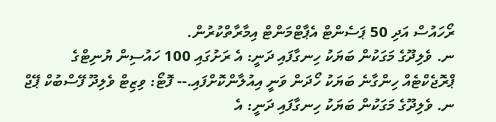ރޯހައުސް އަދި 50 ޕަސެންޓް އެޕާޓްމަންޓް އިމާރާތްކުރުން.
ނ. ވެލިދޫގެ މަގަކުން ބަޔަކު ހިނގާފައި ދަނީ: އެ ރަށުގައި 100 ހައުސިން ޔުނިޓްގެ ޕްރޮޖެކްޓެއް ހިންގާނެ ބަޔަކު ހޯދަން ވަނީ އިއުލާންކޮށްފައި.-- ފޮޓޯ: ވިޒިޓް ވެލިދޫ ފޭސްބުކް ޕޭޖް
ނ. ވެލިދޫގެ މަގަކުން ބަޔަކު ހިނގާފައި ދަނީ: އެ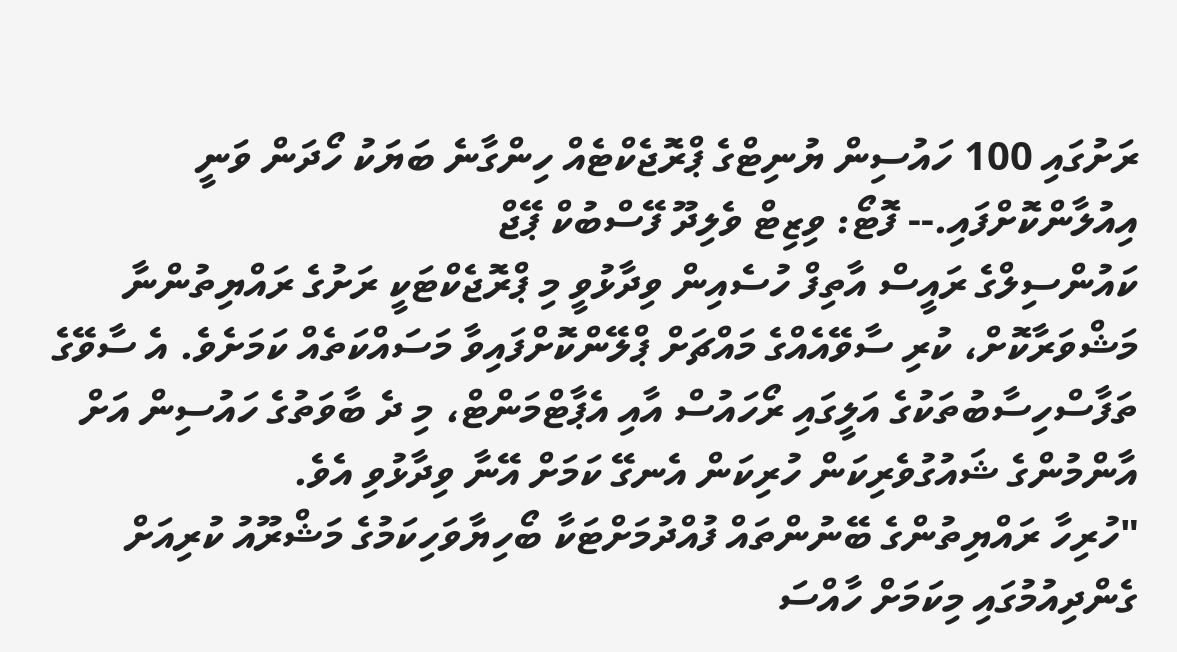ރަށުގައި 100 ހައުސިން ޔުނިޓްގެ ޕްރޮޖެކްޓެއް ހިންގާނެ ބަޔަކު ހޯދަން ވަނީ އިއުލާންކޮށްފައި.-- ފޮޓޯ: ވިޒިޓް ވެލިދޫ ފޭސްބުކް ޕޭޖް
ކައުންސިލްގެ ރައީސް އާތިފް ހުސެއިން ވިދާޅުވީ މި ޕްރޮޖެކްޓަކީ ރަށުގެ ރައްޔިތުންނާ މަޝްވަރާކޮށް، ކުރި ސާވޭއެއްގެ މައްޗަށް ޕްލޭންކޮށްފައިވާ މަސައްކަތެއް ކަމަށެވެ. އެ ސާވޭގެ ތަފާސްހިސާބުތަކުގެ އަލީގައި ރޯހައުސް އާއި އެޕާޓްމަންޓް، މި ދެ ބާވަތުގެ ހައުސިން އަށް އާންމުންގެ ޝައުގުވެރިކަން ހުރިކަން އެނގޭ ކަމަށް އޭނާ ވިދާޅުވި އެވެ.
"ހުރިހާ ރައްޔިތުންގެ ބޭނުންތައް ފުއްދުމަށްޓަކާ ބޯހިޔާވަހިކަމުގެ މަޝްރޫއު ކުރިއަށް ގެންދިއުމުގައި މިކަމަށް ހާއްސަ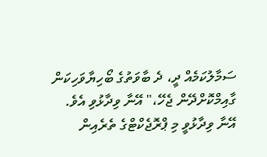ސަމާލުކަމެއް ދީ، ދެ ބާވަތުގެ ބޯހިޔާވަހިކަން ގާއިމްކޮށްދޭން ޖެހޭ،" އޭނާ ވިދާޅުވި އެވެ.
އޭނާ ވިދާޅުވީ މި ޕްރޮޖެކްޓްގެ ތެރެއިން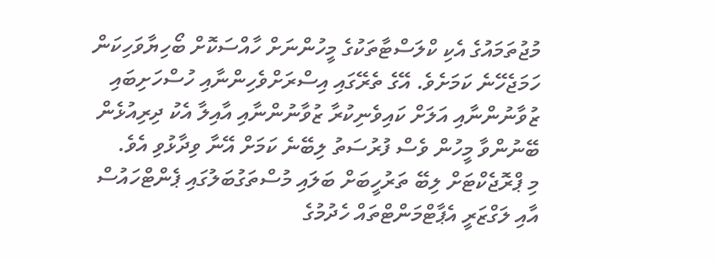މުޖުތަމައުގެ އެކި ކްލަސްޓާތަކުގެ މީހުންނަށް ހާއްސަކޮށް ބޯހިޔާވަހިކަން ހަމަޖެހޭނެ ކަމަށެވެ. އޭގެ ތެރޭގައި އިސްރަށްވެހިންނާއި ހުސްހަށިބައި ޒުވާނުންނާއި އަލަށް ކައިވެނިކުރާ ޒުވާނުންނާއި އާއިލާ އެކު ދިރިއުޅެން ބޭނުންވާ މީހުން ވެސް ފުރުސަތު ލިބޭނެ ކަމަށް އޭނާ ވިދާޅުވި އެވެ.
މި ޕްރޮޖެކްޓަށް ލިބޭ ތަރުހީބަށް ބަލައި މުސްތަގުބަލުގައި ޕެންޓްހައުސް އާއި ލަގްޒަރީ އެޕާޓްމަންޓްތައް ހެދުމުގެ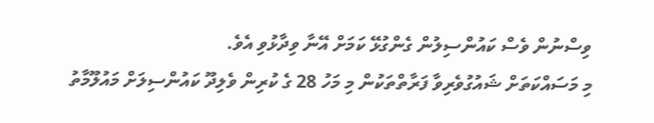ވިސްނުން ވެސް ކައުންސިލުން ގެންގުޅޭ ކަމަށް އޭނާ ވިދާޅުވި އެވެ.
މި މަސައްކަތަށް ޝައުގުވެރިވާ ފަރާތްތަކުން މި މަހު 28 ގެ ކުރިން ވެލިދޫ ކައުންސިލަށް މައުލޫމާތު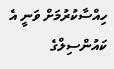ހިއްސާކުރުމަށް ވަނީ އެ ކައުންސިލްގެ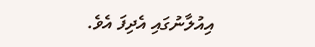އިއުލާނުގައި އެދިފަ އެވެ.